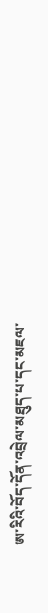ཨ་རིའི་བོད་དོན་འབྲེལ་མཐུད་པ་དང་མཇལ་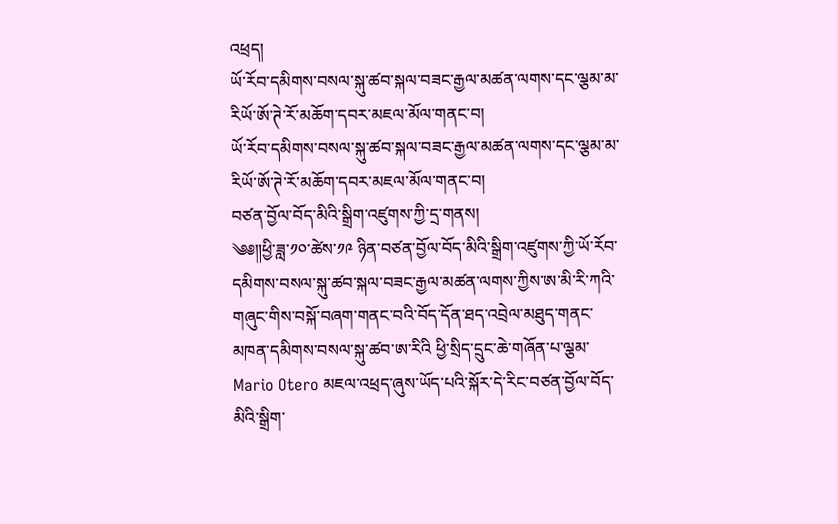འཕྲད།
ཡོ་རོབ་དམིགས་བསལ་སྐུ་ཚབ་སྐལ་བཟང་རྒྱལ་མཚན་ལགས་དང་ལྕམ་མ་རིཡོ་ཨོ་ཊེ་རོ་མཆོག་དབར་མཇལ་མོལ་གནང་བ།
ཡོ་རོབ་དམིགས་བསལ་སྐུ་ཚབ་སྐལ་བཟང་རྒྱལ་མཚན་ལགས་དང་ལྕམ་མ་རིཡོ་ཨོ་ཊེ་རོ་མཆོག་དབར་མཇལ་མོལ་གནང་བ།
བཙན་བྱོལ་བོད་མིའི་སྒྲིག་འཛུགས་ཀྱི་དྲ་གནས།
༄༅༎ཕྱི་ཟླ་༡༠་ཚེས་༡༩ ཉིན་བཙན་བྱོལ་བོད་མིའི་སྒྲིག་འཛུགས་ཀྱི་ཡོ་རོབ་དམིགས་བསལ་སྐུ་ཚབ་སྐལ་བཟང་རྒྱལ་མཚན་ལགས་ཀྱིས་ཨ་མི་རི་ཀའི་གཞུང་གིས་བསྐོ་བཞག་གནང་བའི་བོད་དོན་ཐད་འབྲེལ་མཐུད་གནང་མཁན་དམིགས་བསལ་སྐུ་ཚབ་ཨ་རིའི ཕྱི་སྲིད་དྲུང་ཆེ་གཞོན་པ་ལྕམ་Mario Otero མཇལ་འཕྲད་ཞུས་ཡོད་པའི་སྐོར་དེ་རིང་བཙན་བྱོལ་བོད་མིའི་སྒྲིག་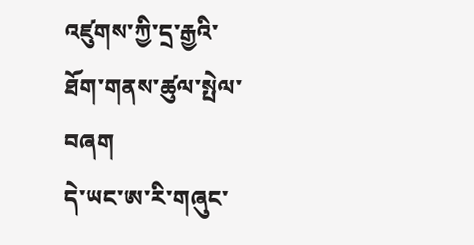འཛུགས་ཀྱི་དྲ་རྒྱའི་ཐོག་གནས་ཚུལ་སྤེལ་བཞག
དེ་ཡང་ཨ་རི་གཞུང་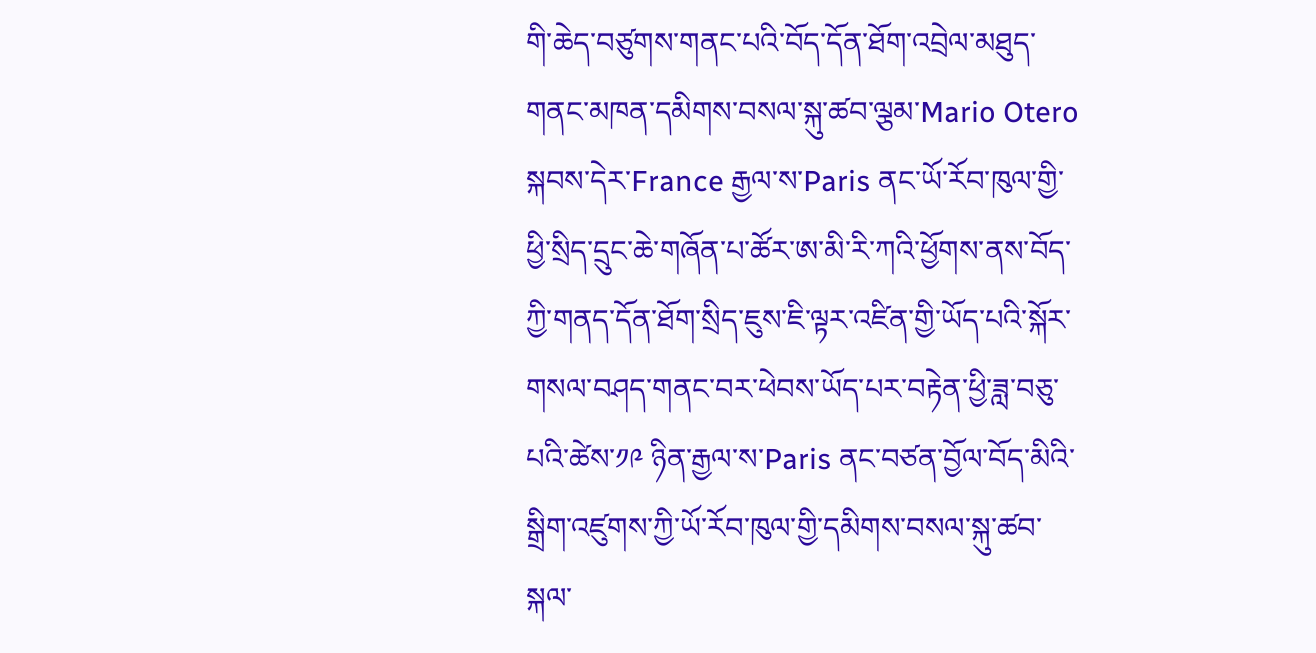གི་ཆེད་བཙུགས་གནང་པའི་བོད་དོན་ཐོག་འབྲེལ་མཐུད་གནང་མཁན་དམིགས་བསལ་སྐུ་ཚབ་ལྕམ་Mario Otero སྐབས་དེར་France རྒྱལ་ས་Paris ནང་ཡོ་རོབ་ཁུལ་གྱི་ཕྱི་སྲིད་དྲུང་ཆེ་གཞོན་པ་ཚོར་ཨ་མི་རི་ཀའི་ཕྱོགས་ནས་བོད་ཀྱི་གནད་དོན་ཐོག་སྲིད་ཇུས་ཇི་ལྟར་འཛིན་གྱི་ཡོད་པའི་སྐོར་གསལ་བཤད་གནང་བར་ཕེབས་ཡོད་པར་བརྟེན་ཕྱི་ཟླ་བཅུ་པའི་ཚེས་༡༩ ཉིན་རྒྱལ་ས་Paris ནང་བཙན་བྱོལ་བོད་མིའི་སྒྲིག་འཛུགས་ཀྱི་ཡོ་རོབ་ཁུལ་གྱི་དམིགས་བསལ་སྐུ་ཚབ་སྐལ་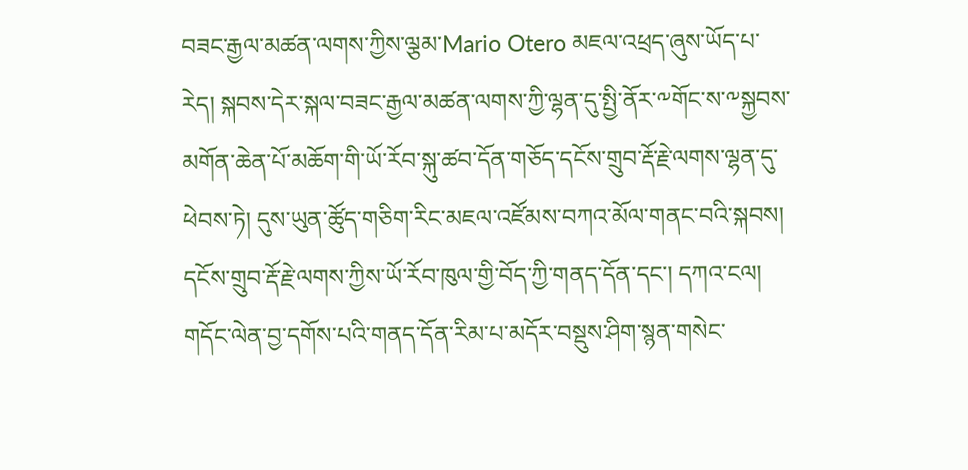བཟང་རྒྱལ་མཚན་ལགས་ཀྱིས་ལྕམ་Mario Otero མཇལ་འཕྲད་ཞུས་ཡོད་པ་རེད། སྐབས་དེར་སྐལ་བཟང་རྒྱལ་མཚན་ལགས་ཀྱི་ལྷན་དུ་སྤྱི་ནོར་༸གོང་ས་༸སྐྱབས་མགོན་ཆེན་པོ་མཆོག་གི་ཡོ་རོབ་སྐུ་ཚབ་དོན་གཅོད་དངོས་གྲུབ་རྡོ་རྗེ་ལགས་ལྷན་དུ་ཕེབས་ཏེ། དུས་ཡུན་ཚོུད་གཅིག་རིང་མཇལ་འཛོམས་བཀའ་མོལ་གནང་བའི་སྐབས། དངོས་གྲུབ་རྡོ་རྗེ་ལགས་ཀྱིས་ཡོ་རོབ་ཁུལ་གྱི་བོད་ཀྱི་གནད་དོན་དང་། དཀའ་ངལ། གདོང་ལེན་བྱ་དགོས་པའི་གནད་དོན་རིམ་པ་མདོར་བསྡུས་ཤིག་སྙན་གསེང་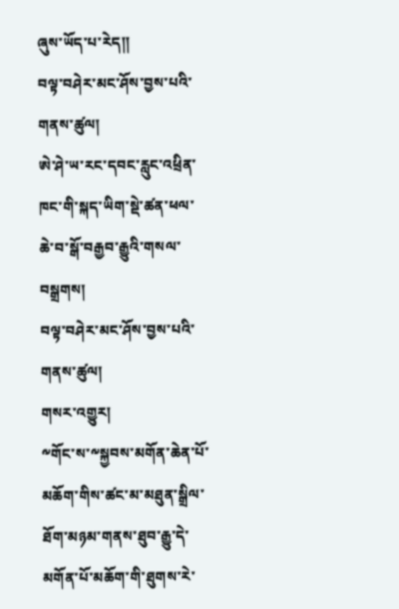ཞུས་ཡོད་པ་རེད།།
བལྟ་བཤེར་མང་ཤོས་བྱས་པའི་གནས་ཚུལ།
ཨེ་ཤེ་ཡ་རང་དབང་རླུང་འཕྲིན་ཁང་གི་སྐད་ཡིག་སྡེ་ཚན་ཕལ་ཆེ་བ་སྒོ་བརྒྱབ་རྒྱུའི་གསལ་བསྒྲགས།
བལྟ་བཤེར་མང་ཤོས་བྱས་པའི་གནས་ཚུལ།
གསར་འགྱུར།
༸གོང་ས་༸སྐྱབས་མགོན་ཆེན་པོ་མཆོག་གིས་ཚང་མ་མཐུན་སྒྲིལ་ཐོག་མཉམ་གནས་ཐུབ་རྒྱུ་དེ་མགོན་པོ་མཆོག་གི་ཐུགས་རེ་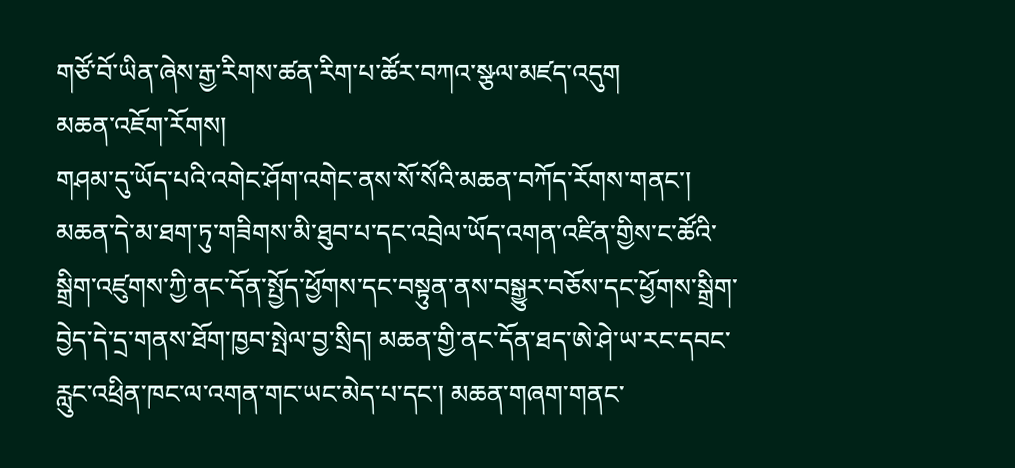གཙོ་བོ་ཡིན་ཞེས་རྒྱ་རིགས་ཚན་རིག་པ་ཚོར་བཀའ་སྩལ་མཛད་འདུག
མཆན་འཇོག་རོགས།
གཤམ་དུ་ཡོད་པའི་འགེང་ཤོག་འགེང་ནས་སོ་སོའི་མཆན་བཀོད་རོགས་གནང་། མཆན་དེ་མ་ཐག་ཏུ་གཟིགས་མི་ཐུབ་པ་དང་འབྲེལ་ཡོད་འགན་འཛིན་གྱིས་ང་ཚོའི་སྒྲིག་འཛུགས་ཀྱི་ནང་དོན་སྤྱོད་ཕྱོགས་དང་བསྟུན་ནས་བསྒྱུར་བཅོས་དང་ཕྱོགས་སྒྲིག་བྱེད་དེ་དྲ་གནས་ཐོག་ཁྱབ་སྤེལ་བྱ་སྲིད། མཆན་གྱི་ནང་དོན་ཐད་ཨེ་ཤེ་ཡ་རང་དབང་རླུང་འཕྲིན་ཁང་ལ་འགན་གང་ཡང་མེད་པ་དང་། མཆན་གཞག་གནང་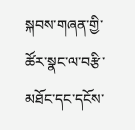སྐབས་གཞན་གྱི་ཚོར་སྣང་ལ་བརྩི་མཐོང་དང་དངོས་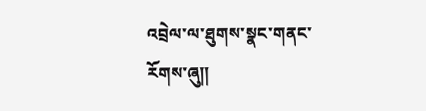འབྲེལ་ལ་ཐུགས་སྣང་གནང་རོགས་ཞུ༎